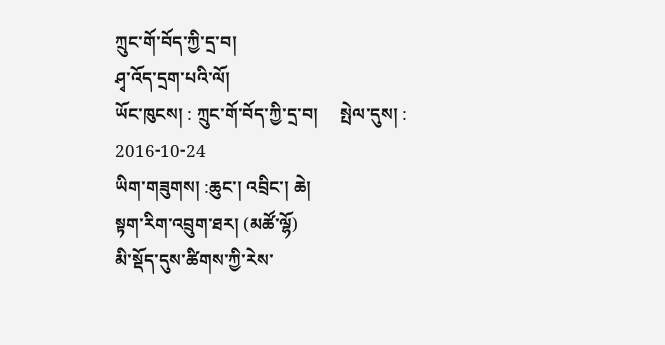ཀྲུང་གོ་བོད་ཀྱི་དྲ་བ།
ཤྭ་འོད་དྲག་པའི་ལོ།
ཡོང་ཁུངས། : ཀྲུང་གོ་བོད་ཀྱི་དྲ་བ།     སྤེལ་དུས། : 2016-10-24
ཡིག་གཟུགས། :ཆུང་། འབྲིང་། ཆེ།
སྟག་རིག་འབྲུག་ཐར། (མཚོ་ལྷོ)
མི་སྡོད་དུས་ཚིགས་ཀྱི་རེས་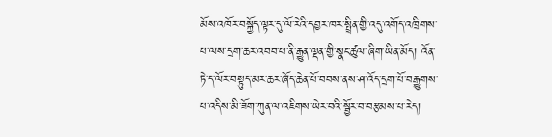མོས་འཁོར་བསྐྱོད་ལྟར་དུ་ལོ་རེའི་དབྱར་ཁར་སྤྲིན་གྱི་འདུ་འགོད་འཁྲིགས་པ་ལས་དྲག་ཆར་འབབ་པ་ནི་རྒྱུན་ལྡན་གྱི་སྣང་ཚུལ་ཞིག་ཡིན་མོད། འོན་ཏེ་ད་ལོར་བསྟུད་མར་ཆར་ཞོད་ཆེན་པོ་བབས་ནས་ཤ་འོད་དྲག་པོ་བརྒྱུགས་པ་འདིས་མི་ཟོག་ཀུན་ལ་འཇིགས་ཡེར་བའི་སྦྱོར་བ་བརྩམས་པ་རེད།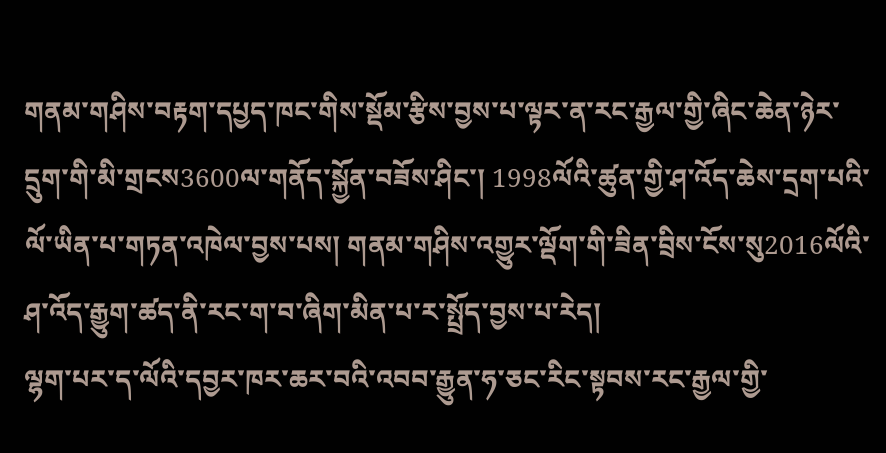གནམ་གཤིས་བརྟག་དཔྱད་ཁང་གིས་སྡོམ་རྩིས་བྱས་པ་ལྟར་ན་རང་རྒྱལ་གྱི་ཞིང་ཆེན་ཉེར་དྲུག་གི་མི་གྲངས3600ལ་གནོད་སྐྱོན་བཟོས་ཤིང་། 1998ལོའི་ཚུན་གྱི་ཤ་འོད་ཆེས་དྲག་པའི་ལོ་ཡིན་པ་གཏན་འཁེལ་བྱས་པས། གནམ་གཤིས་འགྱུར་ལྡོག་གི་ཟིན་བྲིས་ངོས་སུ2016ལོའི་ཤ་འོད་རྒྱུག་ཚད་ནི་རང་ག་བ་ཞིག་མིན་པ་ར་སྤྲོད་བྱས་པ་རེད།
ལྷག་པར་ད་ལོའི་དབྱར་ཁར་ཆར་བའི་འབབ་རྒྱུན་ཧ་ཅང་རིང་སྟབས་རང་རྒྱལ་གྱི་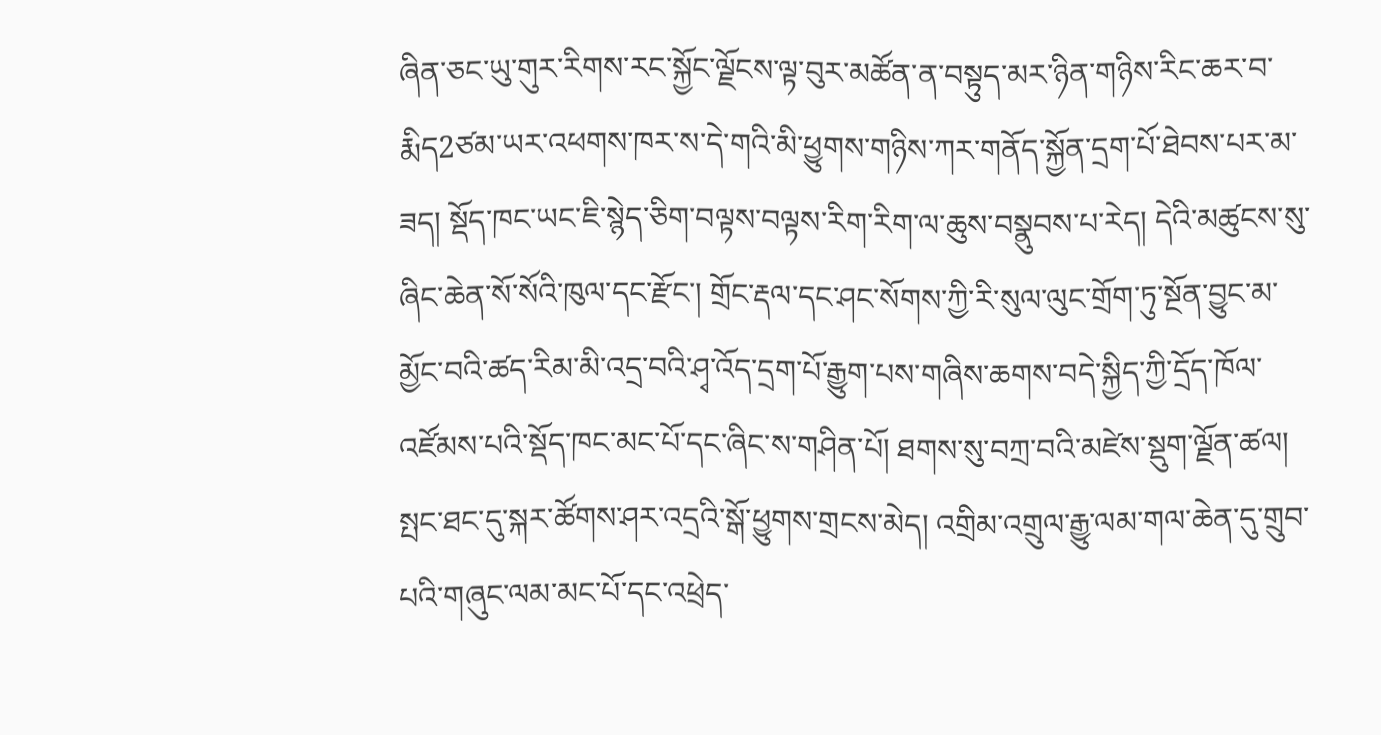ཞིན་ཅང་ཡུ་གུར་རིགས་རང་སྐྱོང་ལྗོངས་ལྟ་བུར་མཚོན་ན་བསྟུད་མར་ཉིན་གཉིས་རིང་ཆར་བ་རྨིད2ཙམ་ཡར་འཕགས་ཁར་ས་དེ་གའི་མི་ཕྱུགས་གཉིས་ཀར་གནོད་སྐྱོན་དྲག་པོ་ཐེབས་པར་མ་ཟད། སྡོད་ཁང་ཡང་ཇི་སྙེད་ཅིག་བལྟས་བལྟས་རིག་རིག་ལ་ཆུས་བསྣུབས་པ་རེད། དེའི་མཚུངས་སུ་ཞིང་ཆེན་སོ་སོའི་ཁུལ་དང་རྫོང་། གྲོང་རྡལ་དང་ཤང་སོགས་ཀྱི་རི་སུལ་ལུང་གྲོག་ཏུ་སྔོན་བྱུང་མ་མྱོང་བའི་ཚད་རིམ་མི་འདྲ་བའི་ཤྭ་འོད་དྲག་པོ་རྒྱུག་པས་གཞིས་ཆགས་བདེ་སྐྱིད་ཀྱི་དྲོད་ཁོལ་འཛོམས་པའི་སྡོད་ཁང་མང་པོ་དང་ཞིང་ས་གཤིན་པོ། ཐགས་སུ་བཀྲ་བའི་མཛེས་སྡུག་ལྗོན་ཚལ། སྤང་ཐང་དུ་སྐར་ཚོགས་ཤར་འདྲའི་སྒོ་ཕྱུགས་གྲངས་མེད། འགྲིམ་འགྲུལ་རྒྱུ་ལམ་གལ་ཆེན་དུ་གྲུབ་པའི་གཞུང་ལམ་མང་པོ་དང་འཕྲེད་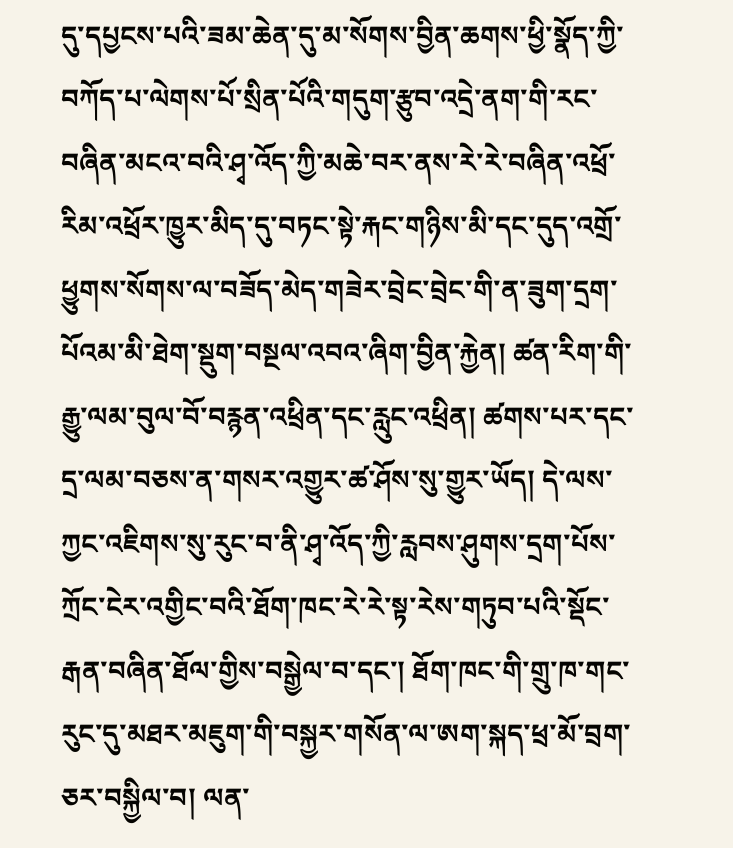དུ་དཔྱངས་པའི་ཟམ་ཆེན་དུ་མ་སོགས་བྱིན་ཆགས་ཕྱི་སྣོད་ཀྱི་བཀོད་པ་ལེགས་པོ་སྲིན་པོའི་གདུག་རྩུབ་འདྲེ་ནག་གི་རང་བཞིན་མངའ་བའི་ཤྭ་འོད་ཀྱི་མཆེ་བར་ནས་རེ་རེ་བཞིན་འཕྲོ་རིམ་འཕྲོར་ཁྱུར་མིད་དུ་བཏང་སྟེ་རྐང་གཉིས་མི་དང་དུད་འགྲོ་ཕྱུགས་སོགས་ལ་བཟོད་མེད་གཟེར་བྲེང་བྲེང་གི་ན་ཟུག་དྲག་པོའམ་མི་ཐེག་སྡུག་བསྔལ་འབའ་ཞིག་བྱིན་རྐྱེན། ཚན་རིག་གི་རྒྱུ་ལམ་བུལ་བོ་བརྙན་འཕྲིན་དང་རླུང་འཕྲིན། ཚགས་པར་དང་དྲ་ལམ་བཅས་ན་གསར་འགྱུར་ཚ་ཤོས་སུ་གྱུར་ཡོད། དེ་ལས་ཀྱང་འཇིགས་སུ་རུང་བ་ནི་ཤྭ་འོད་ཀྱི་རླབས་ཤུགས་དྲག་པོས་ཀྲོང་ངེར་འགྱིང་བའི་ཐོག་ཁང་རེ་རེ་སྟ་རེས་གཏུབ་པའི་སྡོང་རྒན་བཞིན་ཐོལ་གྱིས་བསྒྱེལ་བ་དང་། ཐོག་ཁང་གི་གྲུ་ཁ་གང་རུང་དུ་མཐར་མཇུག་གི་བསྐྱར་གསོན་ལ་ཨག་སྐད་ཕྲ་མོ་བྲག་ཅར་བསྐྱིལ་བ། ལན་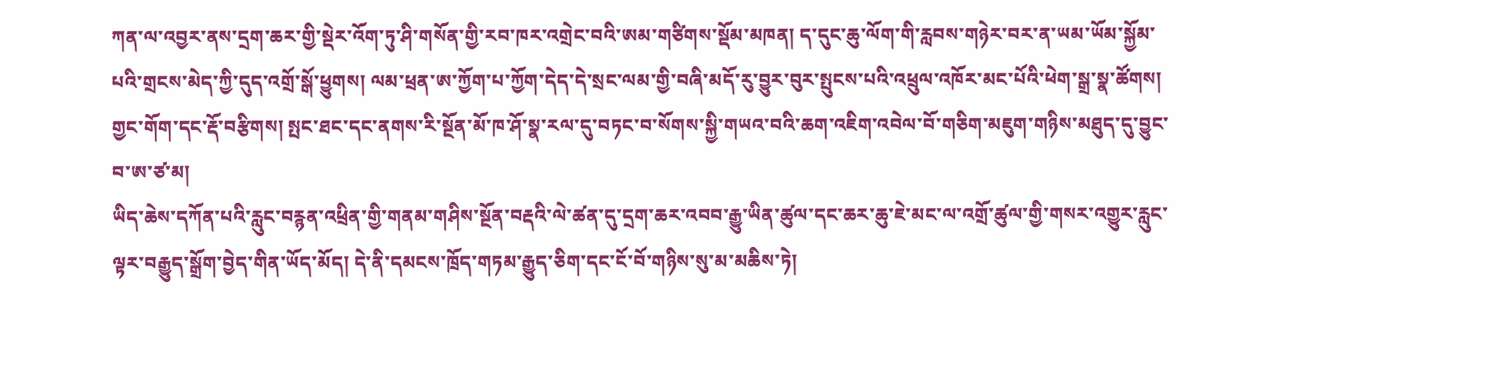ཀན་ལ་འབྱར་ནས་དྲག་ཆར་གྱི་སྡེར་འོག་ཏུ་ཤི་གསོན་གྱི་རབ་ཁར་འགྲེང་བའི་ཨམ་གཙིགས་སྡོམ་མཁན། ད་དུང་ཆུ་ལོག་གི་རླབས་གཉེར་བར་ན་ཡམ་ཡོམ་སྐྱོམ་པའི་གྲངས་མེད་ཀྱི་དུད་འགྲོ་སྒོ་ཕྱུགས། ལམ་ཕྲན་ཨ་ཀྱོག་པ་ཀྱོག་དེད་དེ་སྲང་ལམ་གྱི་བཞི་མདོ་རུ་བྱུར་བུར་སྤུངས་པའི་འཕྲུལ་འཁོར་མང་པོའི་ཕེག་སྒྲ་སྣ་ཚོགས། གྱང་གོག་དང་རྡོ་བརྩིགས། སྤང་ཐང་དང་ནགས་རི་སྔོན་མོ་ཁ་ཤོ་སྣ་རལ་དུ་བཏང་བ་སོགས་སྐྱི་གཡའ་བའི་ཆག་འཇིག་འབེལ་བོ་གཅིག་མཇུག་གཉིས་མཐུད་དུ་བྱུང་བ་ཨ་ཙ་མ།
ཡིད་ཆེས་དཀོན་པའི་རླུང་བརྙན་འཕྲིན་གྱི་གནམ་གཤིས་སྔོན་བརྡའི་ལེ་ཚན་དུ་དྲག་ཆར་འབབ་རྒྱུ་ཡིན་ཚུལ་དང་ཆར་ཆུ་ཇེ་མང་ལ་འགྲོ་ཚུལ་གྱི་གསར་འགྱུར་རླུང་ལྟར་བརྒྱུད་སྒྲོག་བྱེད་གིན་ཡོད་མོད། དེ་ནི་དམངས་ཁྲོད་གཏམ་རྒྱུད་ཅིག་དང་ངོ་བོ་གཉིས་སུ་མ་མཆིས་ཏེ།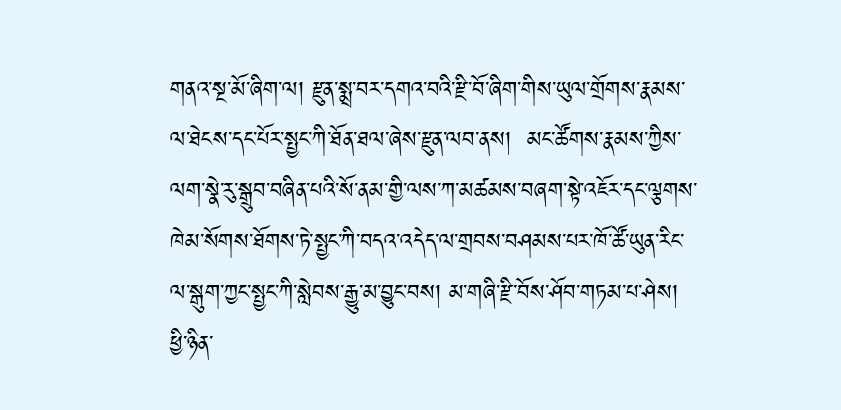གནའ་སྔ་མོ་ཞིག་ལ། རྫུན་སྨྲ་བར་དགའ་བའི་རྫི་བོ་ཞིག་གིས་ཡུལ་གྲོགས་རྣམས་ལ་ཐེངས་དང་པོར་སྤྱང་ཀི་ཐོན་ཐལ་ཞེས་རྫུན་ལབ་ནས།  མང་ཚོགས་རྣམས་ཀྱིས་ལག་སྣེ་རུ་སྒྲུབ་བཞིན་པའི་སོ་ནམ་གྱི་ལས་ཀ་མཚམས་བཞག་སྟེ་འཇོར་དང་ལྕགས་ཁེམ་སོགས་ཐོགས་ཏེ་སྤྱང་ཀི་བདའ་འདེད་ལ་གྲབས་བཤམས་པར་ཁོ་ཚོ་ཡུན་རིང་ལ་སྒུག་ཀྱང་སྤྱང་ཀི་སླེབས་རྒྱུ་མ་བྱུང་བས། མ་གཞི་རྫི་བོས་ཤོབ་གཏམ་པ་ཤེས། ཕྱི་ཉིན་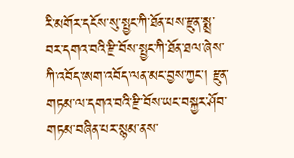རི་མགོར་དངོས་སུ་སྤྱང་ཀི་ཐོན་པས་རྫུན་སྨྲ་བར་དགའ་བའི་རྫི་བོས་སྤྱང་ཀི་ཐོན་ཐལ་ཞེས་ཀི་འབོད་ཨག་འབོད་ལན་མང་བྱས་ཀྱང་། རྫུན་གཏམ་ལ་དགའ་བའི་རྫི་བོས་ཡང་བསྐྱར་ཤོབ་གཏམ་བཞིན་པར་སྙམ་ནས་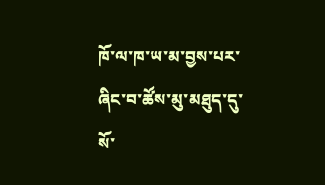ཁོ་ལ་ཁ་ཡ་མ་བྱས་པར་ཞིང་བ་ཚོས་མུ་མཐུད་དུ་སོ་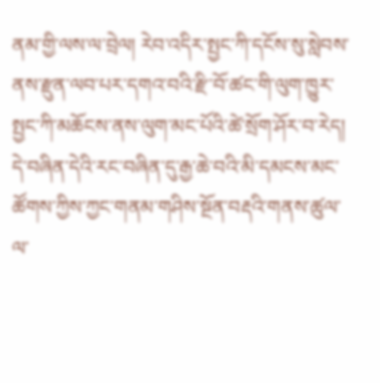ནམ་གྱི་ལས་ལ་བྲེལ། རེབ་འདིར་སྤྱང་ཀི་དངོས་སུ་སླེབས་ནས་རྫུན་ལབ་པར་དགའ་བའི་རྫི་བོ་ཚང་གི་ལུག་ཁྱུར་སྤྱང་ཀི་མཆོངས་ནས་ལུག་མང་པོའི་ཚེ་སྲོག་ཤོར་བ་རེད། དེ་བཞིན་དེའི་རང་བཞིན་དུ་རྒྱ་ཆེ་བའི་མི་དམངས་མང་ཚོགས་ཀྱིས་ཀྱང་གནམ་གཤིས་སྔོན་བརྡའི་གནས་ཚུལ་ལ་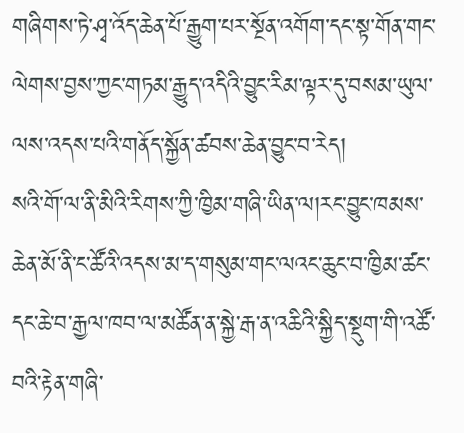གཞིགས་ཏེ་ཤྭ་འོད་ཆེན་པོ་རྒྱུག་པར་སྔོན་འགོག་དང་སྟ་གོན་གང་ལེགས་བྱས་ཀྱང་གཏམ་རྒྱུད་འདིའི་བྱུང་རིམ་ལྟར་དུ་བསམ་ཡུལ་ལས་འདས་པའི་གནོད་སྐྱོན་ཚབས་ཆེན་བྱུང་བ་རེད།
སའི་གོ་ལ་ནི་མིའི་རིགས་ཀྱི་ཁྱིམ་གཞི་ཡིན་ལ།རང་བྱུང་ཁམས་ཆེན་མོ་ནི་ང་ཚོའི་འདས་མ་ད་གསུམ་གང་ལའང་ཆུང་བ་ཁྱིམ་ཚང་དང་ཆེ་བ་རྒྱལ་ཁབ་ལ་མཚོན་ན་སྐྱེ་རྒ་ན་འཆིའི་སྐྱིད་སྡུག་གི་འཚོ་བའི་རྟེན་གཞི་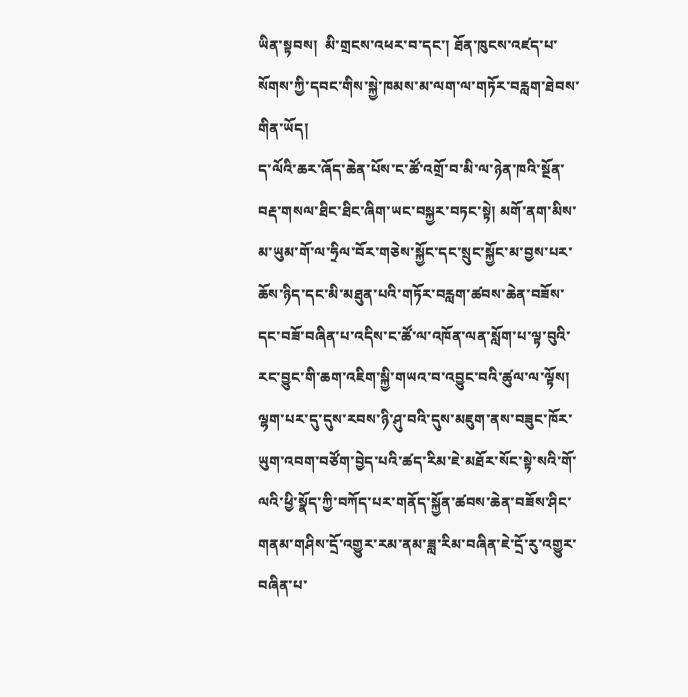ཡིན་སྟབས།  མི་གྲངས་འཕར་བ་དང་། ཐོན་ཁུངས་འཛད་པ་སོགས་ཀྱི་དབང་གིས་སྐྱེ་ཁམས་མ་ལག་ལ་གཏོར་བརླག་ཐེབས་གིན་ཡོད།
ད་ལོའི་ཆར་ཞོད་ཆེན་པོས་ང་ཚོ་འགྲོ་བ་མི་ལ་ཉེན་ཁའི་སྔོན་བརྡ་གསལ་ཐིང་ཐིང་ཞིག་ཡང་བསྐྱར་བཏང་སྟེ། མགོ་ནག་མིས་མ་ཡུམ་གོ་ལ་ཧྲིལ་བོར་གཅེས་སྐྱོང་དང་སྲུང་སྐྱོང་མ་བྱས་པར་ཆོས་ཉིད་དང་མི་མཐུན་པའི་གཏོར་བརླག་ཚབས་ཆེན་བཟོས་དང་བཟོ་བཞིན་པ་འདིས་ང་ཚོ་ལ་འཁོན་ལན་སློག་པ་ལྟ་བུའི་རང་བྱུང་གི་ཆག་འཇིག་སྐྱི་གཡའ་བ་འབྱུང་བའི་ཚུལ་ལ་ལྟོས། ལྷག་པར་དུ་དུས་རབས་ཉི་ཤུ་བའི་དུས་མཇུག་ནས་བཟུང་ཁོར་ཡུག་འབག་བཙོག་བྱེད་པའི་ཚད་རིམ་ཇེ་མཐོར་སོང་སྟེ་སའི་གོ་ལའི་ཕྱི་སྣོད་ཀྱི་བཀོད་པར་གནོད་སྐྱོན་ཚབས་ཆེན་བཟོས་ཤིང་གནམ་གཤིས་དྲོ་འགྱུར་རམ་ནམ་ཟླ་རིམ་བཞིན་ཇེ་དྲོ་རུ་འགྱུར་བཞིན་པ་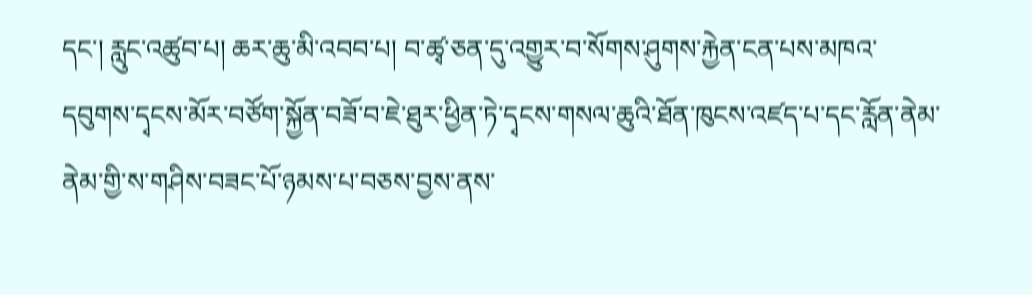དང་། རླུང་འཚུབ་པ། ཆར་ཆུ་མི་འབབ་པ། བ་ཚྭ་ཅན་དུ་འགྱུར་བ་སོགས་ཤུགས་རྐྱེན་ངན་པས་མཁའ་དབུགས་དྭངས་མོར་བཙོག་སྐྱོན་བཟོ་བ་ཇེ་ཐུར་ཕྱིན་ཏེ་དྭངས་གསལ་ཆུའི་ཐོན་ཁུངས་འཛད་པ་དང་རློན་ནེམ་ནེམ་གྱི་ས་གཤིས་བཟང་པོ་ཉམས་པ་བཅས་བྱས་ནས་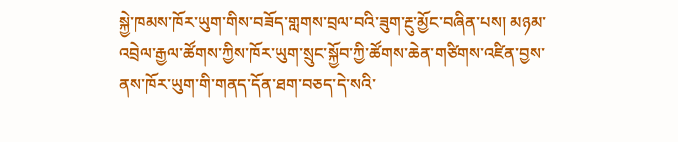སྐྱེ་ཁམས་ཁོར་ཡུག་གིས་བཟོད་གླགས་བྲལ་བའི་ཟུག་རྔུ་མྱོང་བཞིན་པས། མཉམ་འབྲེལ་རྒྱལ་ཚོགས་ཀྱིས་ཁོར་ཡུག་སྲུང་སྐྱོབ་ཀྱི་ཚོགས་ཆེན་གཙིགས་འཛིན་བྱས་ནས་ཁོར་ཡུག་གི་གནད་དོན་ཐག་བཅད་དེ་སའི་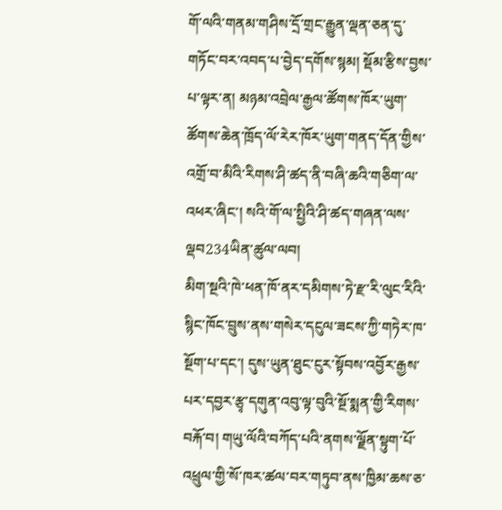གོ་ལའི་གནམ་གཤིས་དྲོ་གྲང་རྒྱུན་ལྡན་ཅན་དུ་གཏོང་བར་འབད་པ་བྱེད་དགོས་སྙམ། སྡོམ་རྩིས་བྱས་པ་ལྟར་ན། མཉམ་འབྲེལ་རྒྱལ་ཚོགས་ཁོར་ཡུག་ཚོགས་ཆེན་ཁྲོད་ལོ་རེར་ཁོར་ཡུག་གནད་དོན་གྱིས་འགྲོ་བ་མིའི་རིགས་ཤི་ཚད་ནི་བཞི་ཆའི་གཅིག་ལ་འཕར་ཞིང་། སའི་གོ་ལ་སྤྱིའི་ཤི་ཚད་གཞན་ལས་ལྡབ234ཡིན་ཚུལ་ལབ།
མིག་སྔའི་ཁེ་ཕན་ཁོ་ནར་དམིགས་ཏེ་རྫ་རི་ལུང་རིའི་སྙིང་ཁོང་བྲུས་ནས་གསེར་དངུལ་ཟངས་ཀྱི་གཏེར་ཁ་སྔོག་པ་དང་། དུས་ཡུན་ཐུང་ངུར་སྟོབས་འབྱོར་རྒྱས་པར་དབྱར་རྩྭ་དགུན་འབུ་ལྟ་བུའི་སྔོ་སྨན་གྱི་རིགས་བརྐོ་བ། གཡུ་ལོའི་བཀོད་པའི་ནགས་ལྗོན་སྟུག་པོ་འཕྲུལ་གྱི་སོ་ཁར་ཚལ་བར་གཏུབ་ནས་ཁྱིམ་ཆས་ཅ་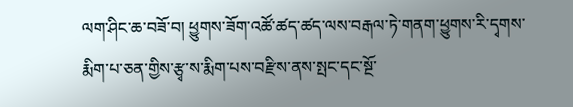ལག་ཤིང་ཆ་བཟོ་བ། ཕྱུགས་ཟོག་འཚོ་ཚད་ཚད་ལས་བརྒལ་ཏེ་གནག་ཕྱུགས་རི་དྭགས་རྨིག་པ་ཅན་གྱིས་རྩྭ་ས་རྨིག་པས་བརྫིས་ནས་སྤང་དང་སྔོ་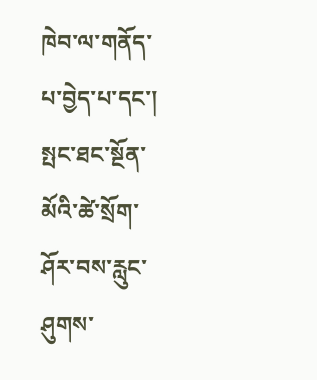ཁེབ་ལ་གནོད་པ་བྱེད་པ་དང་། སྤང་ཐང་སྔོན་མོའི་ཚེ་སྲོག་ཤོར་བས་རླུང་ཤུགས་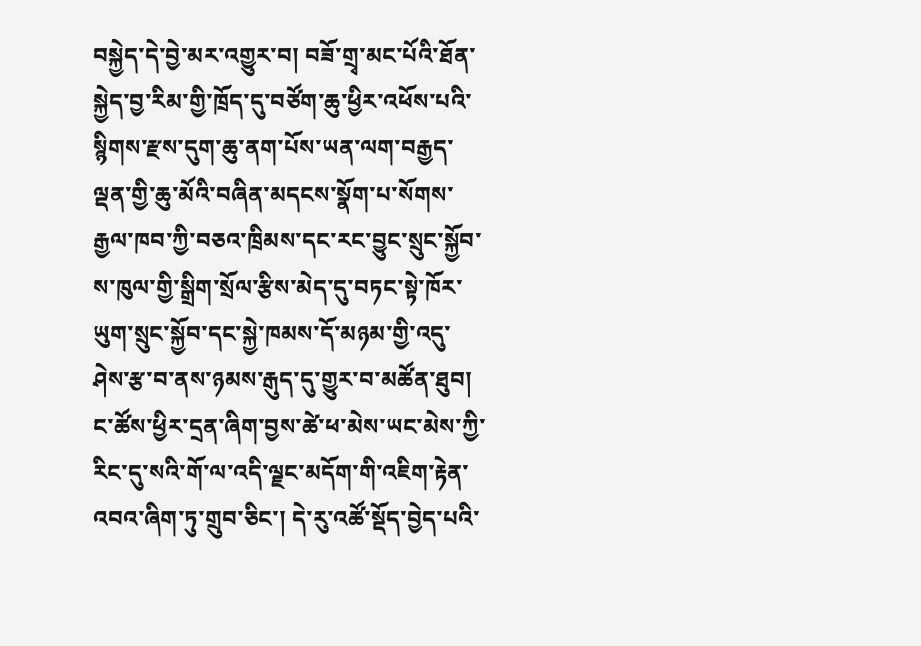བསྐྱེད་དེ་བྱེ་མར་འགྱུར་བ། བཟོ་གྲྭ་མང་པོའི་ཐོན་སྐྱེད་བྱ་རིམ་གྱི་ཁྲོད་དུ་བཙོག་ཆུ་ཕྱིར་འཕོས་པའི་སྙིགས་རྫས་དུག་ཆུ་ནག་པོས་ཡན་ལག་བརྒྱད་ལྡན་གྱི་ཆུ་མོའི་བཞིན་མདངས་སྣོག་པ་སོགས་རྒྱལ་ཁབ་ཀྱི་བཅའ་ཁྲིམས་དང་རང་བྱུང་སྲུང་སྐྱོབ་ས་ཁུལ་གྱི་སྒྲིག་སྲོལ་རྩིས་མེད་དུ་བཏང་སྟེ་ཁོར་ཡུག་སྲུང་སྐྱོབ་དང་སྐྱེ་ཁམས་དོ་མཉམ་གྱི་འདུ་ཤེས་རྩ་བ་ནས་ཉམས་རྒུད་དུ་གྱུར་བ་མཚོན་ཐུབ།
ང་ཚོས་ཕྱིར་དྲན་ཞིག་བྱས་ཚེ་ཕ་མེས་ཡང་མེས་ཀྱི་རིང་དུ་སའི་གོ་ལ་འདི་ལྗང་མདོག་གི་འཇིག་རྟེན་འབའ་ཞིག་ཏུ་གྲུབ་ཅིང་། དེ་རུ་འཚོ་སྡོད་བྱེད་པའི་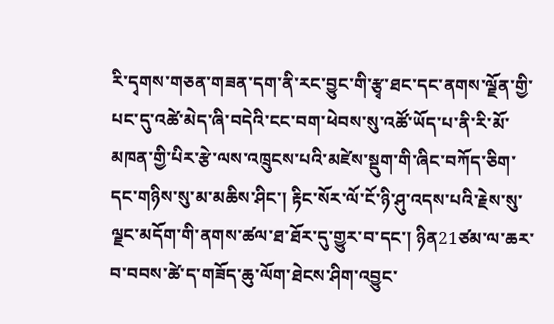རི་དྭགས་གཅན་གཟན་དག་ནི་རང་བྱུང་གི་རྩྭ་ཐང་དང་ནགས་ལྗོན་གྱི་པང་དུ་འཚེ་མེད་ཞི་བདེའི་ངང་བག་ཕེབས་སུ་འཚོ་ཡོད་པ་ནི་རི་མོ་མཁན་གྱི་པིར་རྩེ་ལས་འཁྲུངས་པའི་མཛེས་སྡུག་གི་ཞིང་བཀོད་ཅིག་དང་གཉིས་སུ་མ་མཆིས་ཤིང་། རྟིང་སོར་ལོ་ངོ་ཉི་ཤུ་འདས་པའི་རྗེས་སུ་ལྗང་མདོག་གི་ནགས་ཚལ་ཐ་ཐོར་དུ་གྱུར་བ་དང་། ཉིན21ཙམ་ལ་ཆར་བ་བབས་ཚེ་ད་གཟོད་ཆུ་ལོག་ཐེངས་ཤིག་འབྱུང་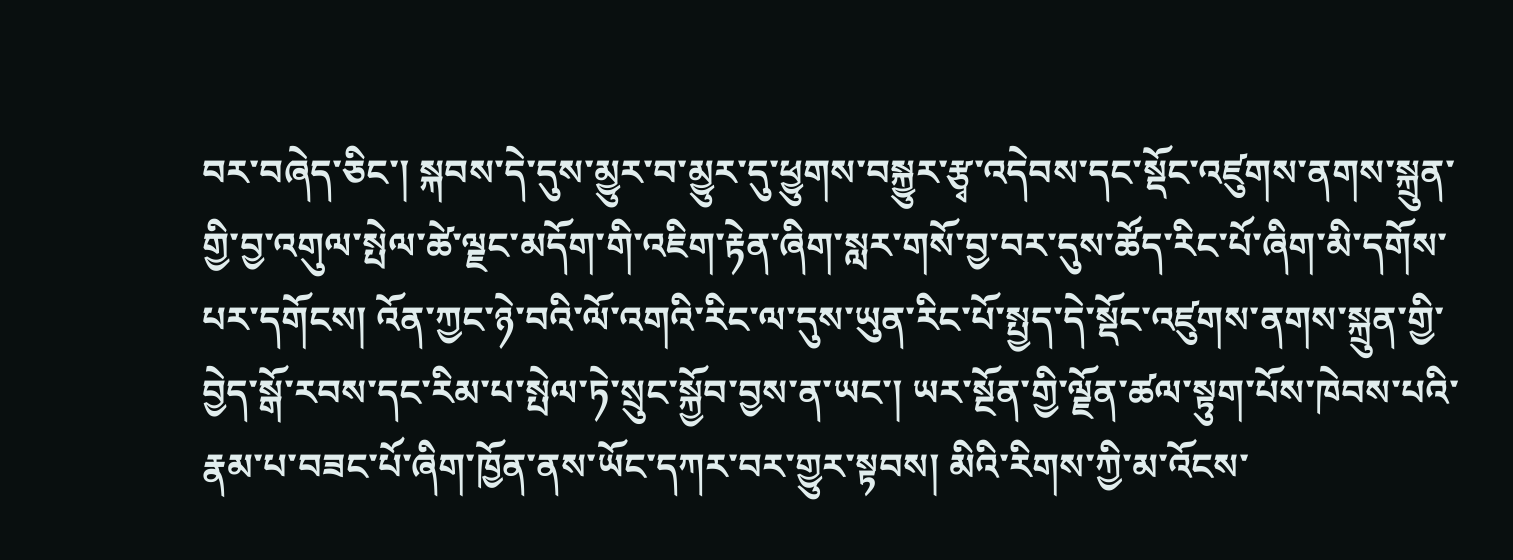བར་བཞེད་ཅིང་། སྐབས་དེ་དུས་མྱུར་བ་མྱུར་དུ་ཕྱུགས་བསྐྱུར་རྩྭ་འདེབས་དང་སྡོང་འཛུགས་ནགས་སྐྲུན་གྱི་བྱ་འགུལ་སྤེལ་ཚེ་ལྗང་མདོག་གི་འཇིག་རྟེན་ཞིག་སླར་གསོ་བྱ་བར་དུས་ཚོད་རིང་པོ་ཞིག་མི་དགོས་པར་དགོངས། འོན་ཀྱང་ཉེ་བའི་ལོ་འགའི་རིང་ལ་དུས་ཡུན་རིང་པོ་སྤྱད་དེ་སྡོང་འཛུགས་ནགས་སྐྲུན་གྱི་བྱེད་སྒོ་རབས་དང་རིམ་པ་སྤེལ་ཏེ་སྲུང་སྐྱོབ་བྱས་ན་ཡང་། ཡར་སྔོན་གྱི་ལྗོན་ཚལ་སྟུག་པོས་ཁེབས་པའི་རྣམ་པ་བཟང་པོ་ཞིག་ཁྱོན་ནས་ཡོང་དཀར་བར་གྱུར་སྟབས། མིའི་རིགས་ཀྱི་མ་འོངས་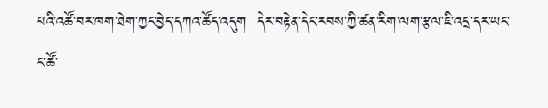པའི་འཚོ་བར་ཁག་ཐེག་ཀྱང་བྱེད་དཀའ་ཚོད་འདུག  དེར་བརྟེན་དེང་རབས་ཀྱི་ཚན་རིག་ལག་རྩལ་ཇི་འདྲ་དར་ཡང་ང་ཚོ་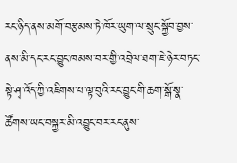རང་ཉིད་ནས་མགོ་བརྩམས་ཏེ་ཁོར་ཡུག་ལ་སྲུང་སྐྱོབ་བྱས་ནས་མི་དང་རང་བྱུང་ཁམས་བར་གྱི་འབྲེལ་ཐག་ཇེ་ཉེར་བཏང་སྟེ་ཤྭ་འོད་ཀྱི་འཇིགས་པ་ལྟ་བུའི་རང་བྱུང་གི་ཆག་སྒོ་སྣ་ཚོགས་ཡང་བསྐྱར་མི་འབྱུང་བར་རང་ནུས་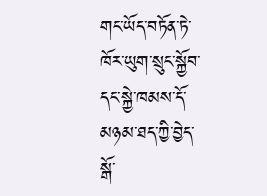གང་ཡོད་བཏོན་ཏེ་ཁོར་ཡུག་སྲུང་སྐྱོབ་དང་སྐྱེ་ཁམས་དོ་མཉམ་ཐད་ཀྱི་བྱེད་སྒོ་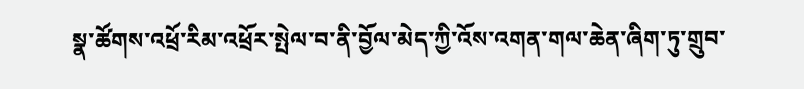སྣ་ཚོགས་འཕྲོ་རིམ་འཕྲོར་སྤེལ་བ་ནི་བྱོལ་མེད་ཀྱི་འོས་འགན་གལ་ཆེན་ཞིག་ཏུ་གྲུབ་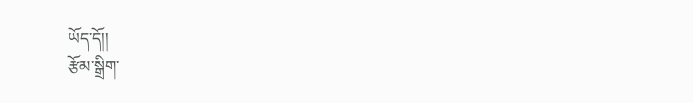ཡོད་དོ།།
རྩོམ་སྒྲིག་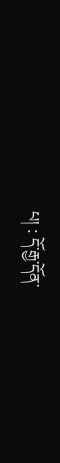པ། : དོ་རྒྱ་དོན་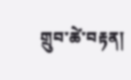གྲུབ་ཚེ་བརྟན།